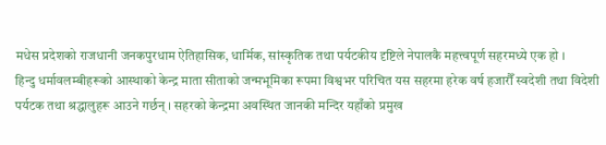मधेस प्रदेशको राजधानी जनकपुरधाम ऐतिहासिक, धार्मिक, सांस्कृतिक तथा पर्यटकीय दृष्टिले नेपालकै महत्त्वपूर्ण सहरमध्ये एक हो ।
हिन्दु धर्मावलम्बीहरूको आस्थाको केन्द्र माता सीताको जन्मभूमिका रूपमा विश्वभर परिचित यस सहरमा हरेक वर्ष हजारौँ स्वदेशी तथा विदेशी पर्यटक तथा श्रद्धालुहरू आउने गर्छन् । सहरको केन्द्रमा अवस्थित जानकी मन्दिर यहाँको प्रमुख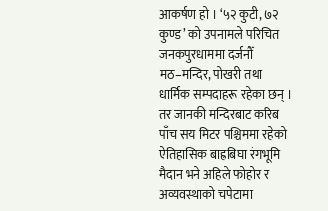आकर्षण हो । ‘५२ कुटी, ७२ कुण्ड’ को उपनामले परिचित जनकपुरधाममा दर्जनौँ मठ–मन्दिर, पोखरी तथा धार्मिक सम्पदाहरू रहेका छन् । तर जानकी मन्दिरबाट करिब पाँच सय मिटर पश्चिममा रहेको ऐतिहासिक बाह्रबिघा रंगभूमि मैदान भने अहिले फोहोर र अव्यवस्थाको चपेटामा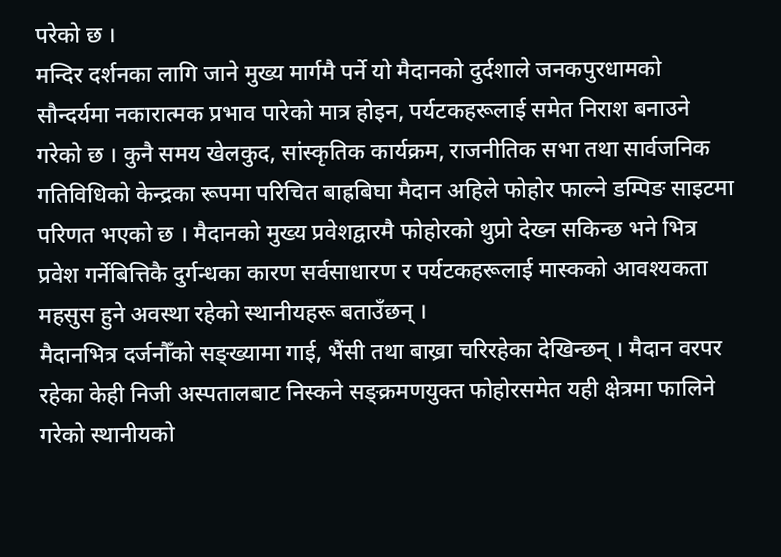परेको छ ।
मन्दिर दर्शनका लागि जाने मुख्य मार्गमै पर्ने यो मैदानको दुर्दशाले जनकपुरधामको सौन्दर्यमा नकारात्मक प्रभाव पारेको मात्र होइन, पर्यटकहरूलाई समेत निराश बनाउने गरेको छ । कुनै समय खेलकुद, सांस्कृतिक कार्यक्रम, राजनीतिक सभा तथा सार्वजनिक गतिविधिको केन्द्रका रूपमा परिचित बाह्रबिघा मैदान अहिले फोहोर फाल्ने डम्पिङ साइटमा परिणत भएको छ । मैदानको मुख्य प्रवेशद्वारमै फोहोरको थुप्रो देख्न सकिन्छ भने भित्र प्रवेश गर्नेबित्तिकै दुर्गन्धका कारण सर्वसाधारण र पर्यटकहरूलाई मास्कको आवश्यकता महसुस हुने अवस्था रहेको स्थानीयहरू बताउँछन् ।
मैदानभित्र दर्जनौँको सङ्ख्यामा गाई, भैंसी तथा बाख्रा चरिरहेका देखिन्छन् । मैदान वरपर रहेका केही निजी अस्पतालबाट निस्कने सङ्क्रमणयुक्त फोहोरसमेत यही क्षेत्रमा फालिने गरेको स्थानीयको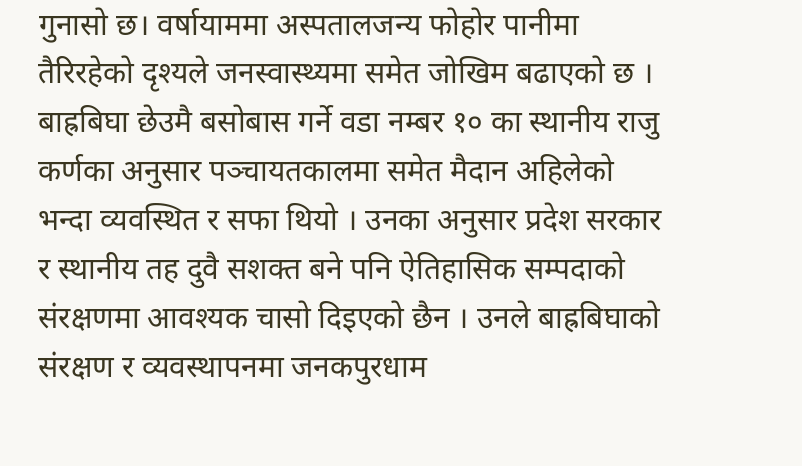गुनासो छ। वर्षायाममा अस्पतालजन्य फोहोर पानीमा तैरिरहेको दृश्यले जनस्वास्थ्यमा समेत जोखिम बढाएको छ ।
बाह्रबिघा छेउमै बसोबास गर्ने वडा नम्बर १० का स्थानीय राजु कर्णका अनुसार पञ्चायतकालमा समेत मैदान अहिलेको भन्दा व्यवस्थित र सफा थियो । उनका अनुसार प्रदेश सरकार र स्थानीय तह दुवै सशक्त बने पनि ऐतिहासिक सम्पदाको संरक्षणमा आवश्यक चासो दिइएको छैन । उनले बाह्रबिघाको संरक्षण र व्यवस्थापनमा जनकपुरधाम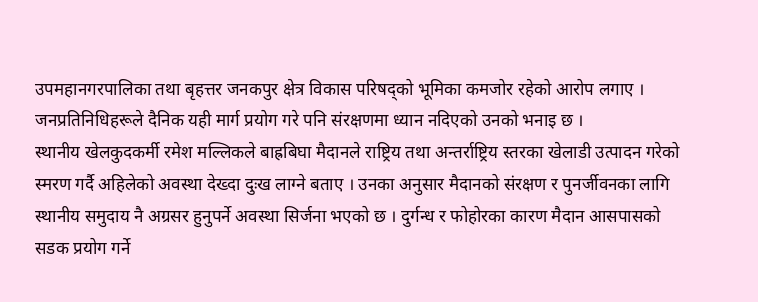उपमहानगरपालिका तथा बृहत्तर जनकपुर क्षेत्र विकास परिषद्को भूमिका कमजोर रहेको आरोप लगाए । जनप्रतिनिधिहरूले दैनिक यही मार्ग प्रयोग गरे पनि संरक्षणमा ध्यान नदिएको उनको भनाइ छ ।
स्थानीय खेलकुदकर्मी रमेश मल्लिकले बाह्रबिघा मैदानले राष्ट्रिय तथा अन्तर्राष्ट्रिय स्तरका खेलाडी उत्पादन गरेको स्मरण गर्दै अहिलेको अवस्था देख्दा दुःख लाग्ने बताए । उनका अनुसार मैदानको संरक्षण र पुनर्जीवनका लागि स्थानीय समुदाय नै अग्रसर हुनुपर्ने अवस्था सिर्जना भएको छ । दुर्गन्ध र फोहोरका कारण मैदान आसपासको सडक प्रयोग गर्ने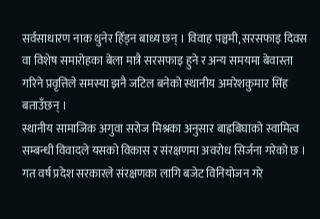सर्वसाधारण नाक थुनेर हिँड्न बाध्य छन् । विवाह पञ्चमी, सरसफाइ दिवस वा विशेष समारोहका बेला मात्रै सरसफाइ हुने र अन्य समयमा बेवास्ता गरिने प्रवृत्तिले समस्या झनै जटिल बनेको स्थानीय अमरेशकुमार सिंह बताउँछन् ।
स्थानीय सामाजिक अगुवा सरोज मिश्रका अनुसार बाह्रबिघाको स्वामित्व सम्बन्धी विवादले यसको विकास र संरक्षणमा अवरोध सिर्जना गरेको छ । गत वर्ष प्रदेश सरकारले संरक्षणका लागि बजेट विनियोजन गरे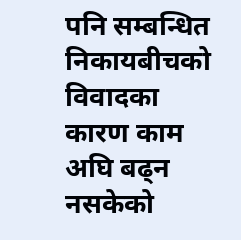पनि सम्बन्धित निकायबीचको विवादका कारण काम अघि बढ्न नसकेको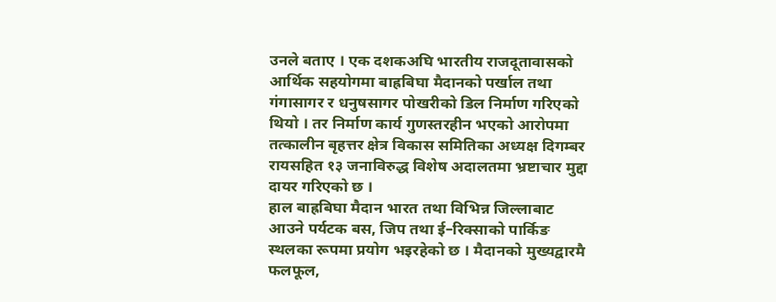उनले बताए । एक दशकअघि भारतीय राजदूतावासको आर्थिक सहयोगमा बाह्रबिघा मैदानको पर्खाल तथा गंगासागर र धनुषसागर पोखरीको डिल निर्माण गरिएको थियो । तर निर्माण कार्य गुणस्तरहीन भएको आरोपमा तत्कालीन बृहत्तर क्षेत्र विकास समितिका अध्यक्ष दिगम्बर रायसहित १३ जनाविरुद्ध विशेष अदालतमा भ्रष्टाचार मुद्दा दायर गरिएको छ ।
हाल बाह्रबिघा मैदान भारत तथा विभिन्न जिल्लाबाट आउने पर्यटक बस, जिप तथा ई–रिक्साको पार्किङ स्थलका रूपमा प्रयोग भइरहेको छ । मैदानको मुख्यद्वारमै फलफूल,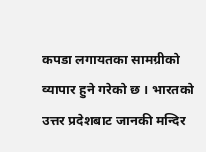कपडा लगायतका सामग्रीको व्यापार हुने गरेको छ । भारतको उत्तर प्रदेशबाट जानकी मन्दिर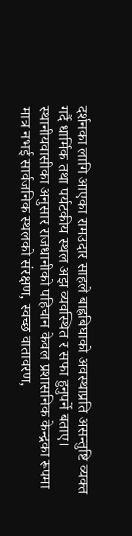दर्शनका लागि आएका रामउदार साहले बाह्रबिघाको अवस्थाप्रति असन्तुष्टि व्यक्त गर्दै धार्मिक तथा पर्यटकीय स्थल अझ व्यवस्थित र सफा हुनुपर्ने बताए।
स्थानीयवासीका अनुसार राजधानीको पहिचान केवल प्रशासनिक केन्द्रका रूपमा मात्र नभई सार्वजनिक स्थलको संरक्षण, स्वच्छ वातावरण,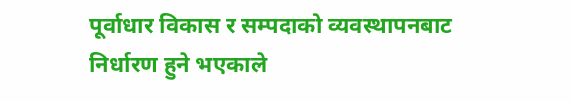पूर्वाधार विकास र सम्पदाको व्यवस्थापनबाट निर्धारण हुने भएकाले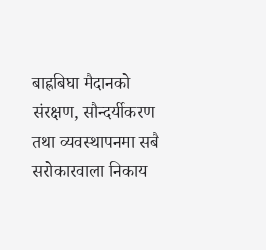बाह्रबिघा मैदानको संरक्षण, सौन्दर्यीकरण तथा व्यवस्थापनमा सबै सरोकारवाला निकाय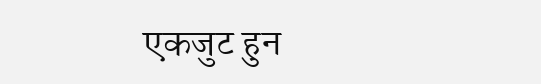एकजुट हुन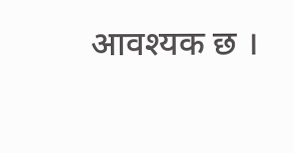आवश्यक छ ।